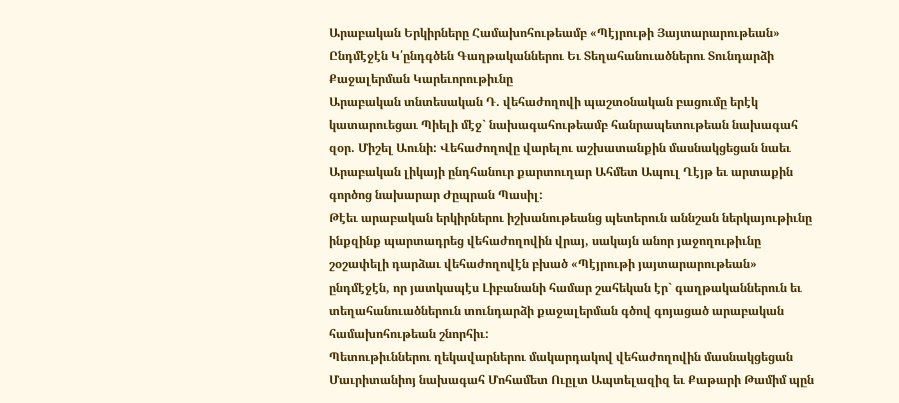Արաբական Երկիրները Համախոհութեամբ «Պէյրութի Յայտարարութեան» Ընդմէջէն Կ՛ընդգծեն Գաղթականներու Եւ Տեղահանուածներու Տունդարձի Քաջալերման Կարեւորութիւնը
Արաբական տնտեսական Դ. վեհաժողովի պաշտօնական բացումը երէկ կատարուեցաւ Պիելի մէջ` նախագահութեամբ հանրապետութեան նախագահ զօր. Միշել Աունի: Վեհաժողովը վարելու աշխատանքին մասնակցեցան նաեւ Արաբական լիկայի ընդհանուր քարտուղար Ահմետ Ապուլ Ղէյթ եւ արտաքին գործոց նախարար Ժըպրան Պասիլ:
Թէեւ արաբական երկիրներու իշխանութեանց պետերուն աննշան ներկայութիւնը ինքզինք պարտադրեց վեհաժողովին վրայ, սակայն անոր յաջողութիւնը շօշափելի դարձաւ վեհաժողովէն բխած «Պէյրութի յայտարարութեան» ընդմէջէն, որ յատկապէս Լիբանանի համար շահեկան էր` գաղթականներուն եւ տեղահանուածներուն տունդարձի քաջալերման գծով գոյացած արաբական համախոհութեան շնորհիւ:
Պետութիւններու ղեկավարներու մակարդակով վեհաժողովին մասնակցեցան Մաւրիտանիոյ նախագահ Մոհամետ Ուըլտ Ապտելազիզ եւ Քաթարի Թամիմ պըն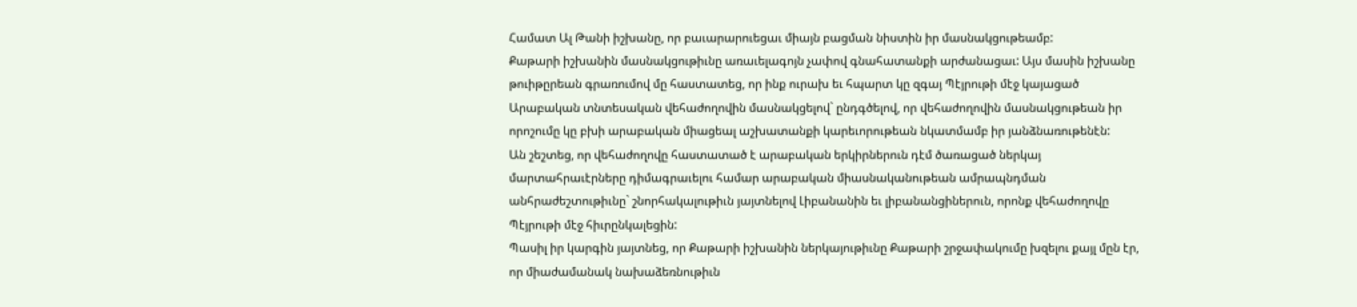Համատ Ալ Թանի իշխանը, որ բաւարարուեցաւ միայն բացման նիստին իր մասնակցութեամբ:
Քաթարի իշխանին մասնակցութիւնը առաւելագոյն չափով գնահատանքի արժանացաւ: Այս մասին իշխանը թուիթըրեան գրառումով մը հաստատեց, որ ինք ուրախ եւ հպարտ կը զգայ Պէյրութի մէջ կայացած Արաբական տնտեսական վեհաժողովին մասնակցելով` ընդգծելով, որ վեհաժողովին մասնակցութեան իր որոշումը կը բխի արաբական միացեալ աշխատանքի կարեւորութեան նկատմամբ իր յանձնառութենէն:
Ան շեշտեց, որ վեհաժողովը հաստատած է արաբական երկիրներուն դէմ ծառացած ներկայ մարտահրաւէրները դիմագրաւելու համար արաբական միասնականութեան ամրապնդման անհրաժեշտութիւնը` շնորհակալութիւն յայտնելով Լիբանանին եւ լիբանանցիներուն, որոնք վեհաժողովը Պէյրութի մէջ հիւրընկալեցին:
Պասիլ իր կարգին յայտնեց, որ Քաթարի իշխանին ներկայութիւնը Քաթարի շրջափակումը խզելու քայլ մըն էր, որ միաժամանակ նախաձեռնութիւն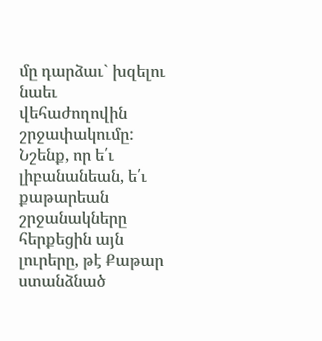մը դարձաւ` խզելու նաեւ վեհաժողովին շրջափակումը:
Նշենք, որ ե՛ւ լիբանանեան, ե՛ւ քաթարեան շրջանակները հերքեցին այն լուրերը, թէ Քաթար ստանձնած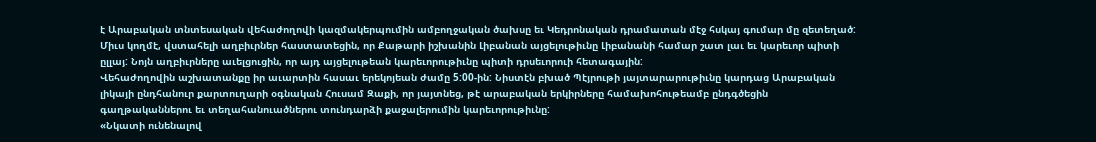է Արաբական տնտեսական վեհաժողովի կազմակերպումին ամբողջական ծախսը եւ Կեդրոնական դրամատան մէջ հսկայ գումար մը զետեղած:
Միւս կողմէ, վստահելի աղբիւրներ հաստատեցին, որ Քաթարի իշխանին Լիբանան այցելութիւնը Լիբանանի համար շատ լաւ եւ կարեւոր պիտի ըլլայ: Նոյն աղբիւրները աւելցուցին, որ այդ այցելութեան կարեւորութիւնը պիտի դրսեւորուի հետագային:
Վեհաժողովին աշխատանքը իր աւարտին հասաւ երեկոյեան ժամը 5:00-ին: Նիստէն բխած Պէյրութի յայտարարութիւնը կարդաց Արաբական լիկայի ընդհանուր քարտուղարի օգնական Հուսամ Զաքի, որ յայտնեց, թէ արաբական երկիրները համախոհութեամբ ընդգծեցին գաղթականներու եւ տեղահանուածներու տունդարձի քաջալերումին կարեւորութիւնը:
«Նկատի ունենալով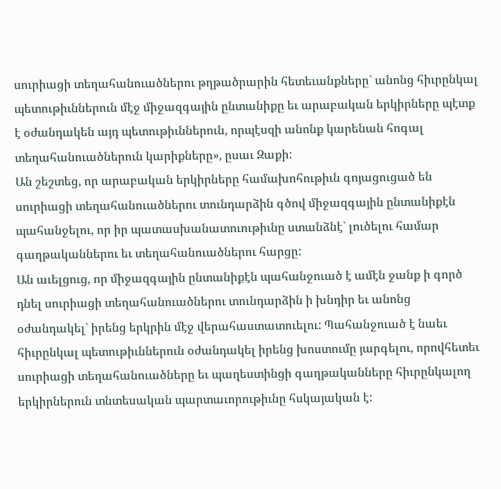սուրիացի տեղահանուածներու թղթածրարին հետեւանքները` անոնց հիւրընկալ պետութիւններուն մէջ միջազգային ընտանիքը եւ արաբական երկիրները պէտք է օժանդակեն այդ պետութիւններուն, որպէսզի անոնք կարենան հոգալ տեղահանուածներուն կարիքները», ըսաւ Զաքի:
Ան շեշտեց, որ արաբական երկիրները համախոհութիւն գոյացուցած են սուրիացի տեղահանուածներու տունդարձին գծով միջազգային ընտանիքէն պահանջելու, որ իր պատասխանատուութիւնը ստանձնէ` լուծելու համար գաղթականներու եւ տեղահանուածներու հարցը:
Ան աւելցուց, որ միջազգային ընտանիքէն պահանջուած է ամէն ջանք ի գործ դնել սուրիացի տեղահանուածներու տունդարձին ի խնդիր եւ անոնց օժանդակել` իրենց երկրին մէջ վերահաստատուելու: Պահանջուած է նաեւ հիւրընկալ պետութիւններուն օժանդակել իրենց խոստումը յարգելու, որովհետեւ սուրիացի տեղահանուածները եւ պաղեստինցի գաղթականները հիւրընկալող երկիրներուն տնտեսական պարտաւորութիւնը հսկայական է: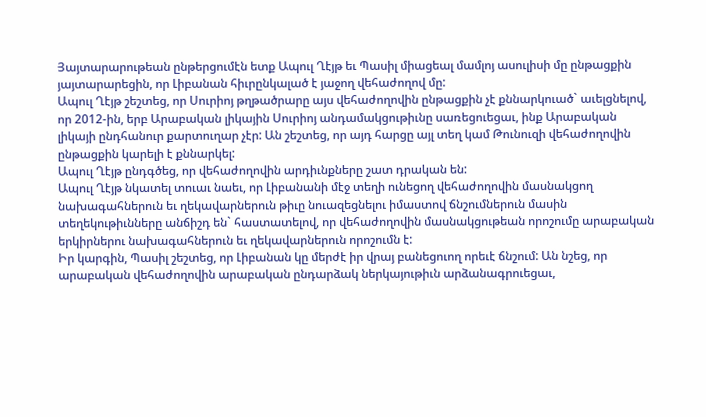Յայտարարութեան ընթերցումէն ետք Ապուլ Ղէյթ եւ Պասիլ միացեալ մամլոյ ասուլիսի մը ընթացքին յայտարարեցին, որ Լիբանան հիւրընկալած է յաջող վեհաժողով մը:
Ապուլ Ղէյթ շեշտեց, որ Սուրիոյ թղթածրարը այս վեհաժողովին ընթացքին չէ քննարկուած` աւելցնելով, որ 2012-ին, երբ Արաբական լիկային Սուրիոյ անդամակցութիւնը սառեցուեցաւ, ինք Արաբական լիկայի ընդհանուր քարտուղար չէր: Ան շեշտեց, որ այդ հարցը այլ տեղ կամ Թունուզի վեհաժողովին ընթացքին կարելի է քննարկել:
Ապուլ Ղէյթ ընդգծեց, որ վեհաժողովին արդիւնքները շատ դրական են:
Ապուլ Ղէյթ նկատել տուաւ նաեւ, որ Լիբանանի մէջ տեղի ունեցող վեհաժողովին մասնակցող նախագահներուն եւ ղեկավարներուն թիւը նուազեցնելու իմաստով ճնշումներուն մասին տեղեկութիւնները անճիշդ են` հաստատելով, որ վեհաժողովին մասնակցութեան որոշումը արաբական երկիրներու նախագահներուն եւ ղեկավարներուն որոշումն է:
Իր կարգին, Պասիլ շեշտեց, որ Լիբանան կը մերժէ իր վրայ բանեցուող որեւէ ճնշում: Ան նշեց, որ արաբական վեհաժողովին արաբական ընդարձակ ներկայութիւն արձանագրուեցաւ,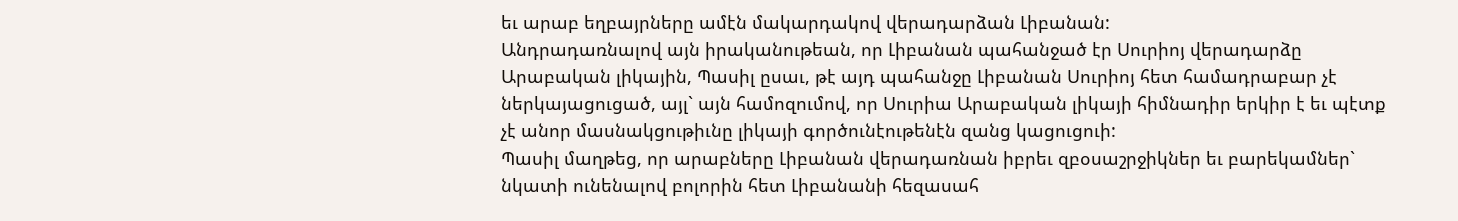եւ արաբ եղբայրները ամէն մակարդակով վերադարձան Լիբանան:
Անդրադառնալով այն իրականութեան, որ Լիբանան պահանջած էր Սուրիոյ վերադարձը Արաբական լիկային, Պասիլ ըսաւ, թէ այդ պահանջը Լիբանան Սուրիոյ հետ համադրաբար չէ ներկայացուցած, այլ` այն համոզումով, որ Սուրիա Արաբական լիկայի հիմնադիր երկիր է եւ պէտք չէ անոր մասնակցութիւնը լիկայի գործունէութենէն զանց կացուցուի:
Պասիլ մաղթեց, որ արաբները Լիբանան վերադառնան իբրեւ զբօսաշրջիկներ եւ բարեկամներ` նկատի ունենալով բոլորին հետ Լիբանանի հեզասահ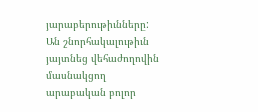յարաբերութիւնները: Ան շնորհակալութիւն յայտնեց վեհաժողովին մասնակցող արաբական բոլոր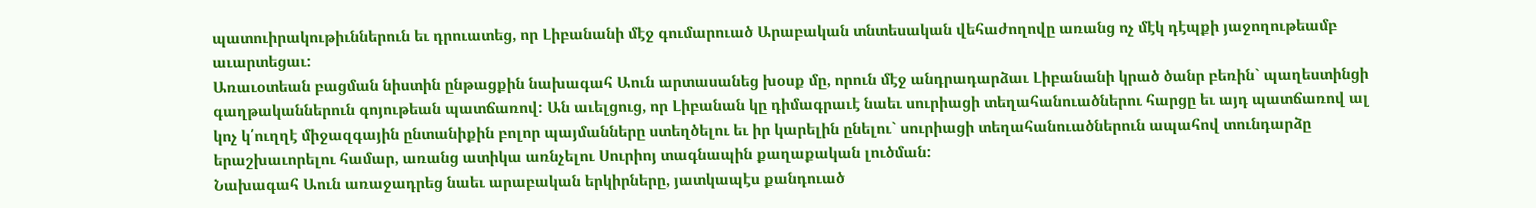պատուիրակութիւններուն եւ դրուատեց, որ Լիբանանի մէջ գումարուած Արաբական տնտեսական վեհաժողովը առանց ոչ մէկ դէպքի յաջողութեամբ աւարտեցաւ:
Առաւօտեան բացման նիստին ընթացքին նախագահ Աուն արտասանեց խօսք մը, որուն մէջ անդրադարձաւ Լիբանանի կրած ծանր բեռին` պաղեստինցի գաղթականներուն գոյութեան պատճառով: Ան աւելցուց, որ Լիբանան կը դիմագրաւէ նաեւ սուրիացի տեղահանուածներու հարցը եւ այդ պատճառով ալ կոչ կ՛ուղղէ միջազգային ընտանիքին բոլոր պայմանները ստեղծելու եւ իր կարելին ընելու` սուրիացի տեղահանուածներուն ապահով տունդարձը երաշխաւորելու համար, առանց ատիկա առնչելու Սուրիոյ տագնապին քաղաքական լուծման:
Նախագահ Աուն առաջադրեց նաեւ արաբական երկիրները, յատկապէս քանդուած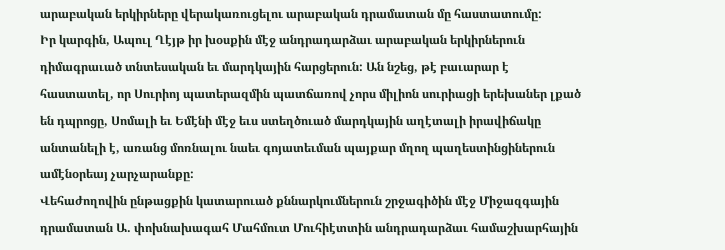արաբական երկիրները վերակառուցելու արաբական դրամատան մը հաստատումը:
Իր կարգին, Ապուլ Ղէյթ իր խօսքին մէջ անդրադարձաւ արաբական երկիրներուն դիմագրաւած տնտեսական եւ մարդկային հարցերուն: Ան նշեց, թէ բաւարար է հաստատել, որ Սուրիոյ պատերազմին պատճառով չորս միլիոն սուրիացի երեխաներ լքած են դպրոցը, Սոմալի եւ Եմէնի մէջ եւս ստեղծուած մարդկային աղէտալի իրավիճակը անտանելի է, առանց մոռնալու նաեւ գոյատեւման պայքար մղող պաղեստինցիներուն ամէնօրեայ չարչարանքը:
Վեհաժողովին ընթացքին կատարուած քննարկումներուն շրջագիծին մէջ Միջազգային դրամատան Ա. փոխնախագահ Մահմուտ Մուհիէտտին անդրադարձաւ համաշխարհային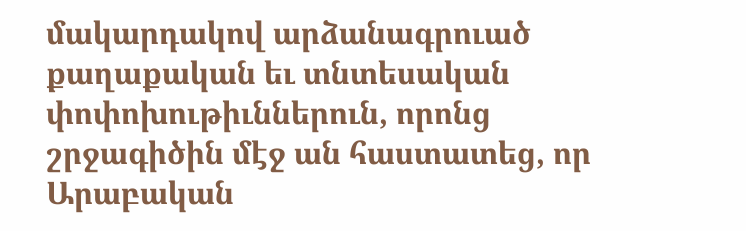մակարդակով արձանագրուած քաղաքական եւ տնտեսական փոփոխութիւններուն, որոնց շրջագիծին մէջ ան հաստատեց, որ Արաբական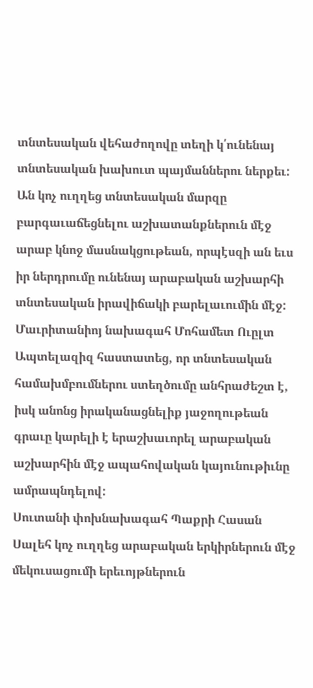տնտեսական վեհաժողովը տեղի կ՛ունենայ տնտեսական խախուտ պայմաններու ներքեւ:
Ան կոչ ուղղեց տնտեսական մարզը բարգաւաճեցնելու աշխատանքներուն մէջ արաբ կնոջ մասնակցութեան, որպէսզի ան եւս իր ներդրումը ունենայ արաբական աշխարհի տնտեսական իրավիճակի բարելաւումին մէջ:
Մաւրիտանիոյ նախագահ Մոհամետ Ուըլտ Ապտելազիզ հաստատեց, որ տնտեսական համախմբումներու ստեղծումը անհրաժեշտ է, իսկ անոնց իրականացնելիք յաջողութեան գրաւը կարելի է երաշխաւորել արաբական աշխարհին մէջ ապահովական կայունութիւնը ամրապնդելով:
Սուտանի փոխնախագահ Պաքրի Հասան Սալեհ կոչ ուղղեց արաբական երկիրներուն մէջ մեկուսացումի երեւոյթներուն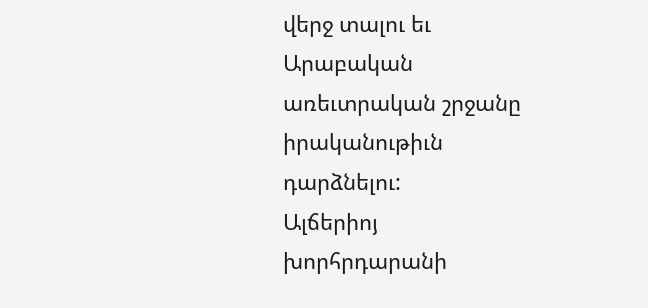վերջ տալու եւ Արաբական առեւտրական շրջանը իրականութիւն դարձնելու:
Ալճերիոյ խորհրդարանի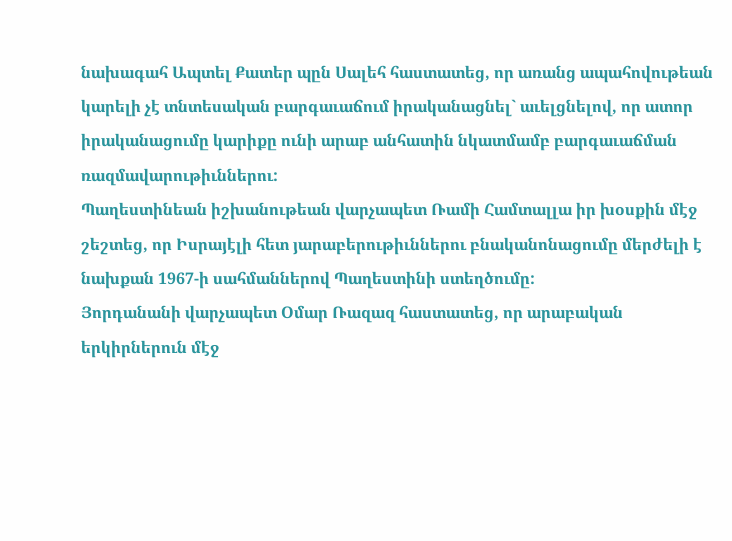նախագահ Ապտել Քատեր պըն Սալեհ հաստատեց, որ առանց ապահովութեան կարելի չէ տնտեսական բարգաւաճում իրականացնել` աւելցնելով, որ ատոր իրականացումը կարիքը ունի արաբ անհատին նկատմամբ բարգաւաճման ռազմավարութիւններու:
Պաղեստինեան իշխանութեան վարչապետ Ռամի Համտալլա իր խօսքին մէջ շեշտեց, որ Իսրայէլի հետ յարաբերութիւններու բնականոնացումը մերժելի է նախքան 1967-ի սահմաններով Պաղեստինի ստեղծումը:
Յորդանանի վարչապետ Օմար Ռազազ հաստատեց, որ արաբական երկիրներուն մէջ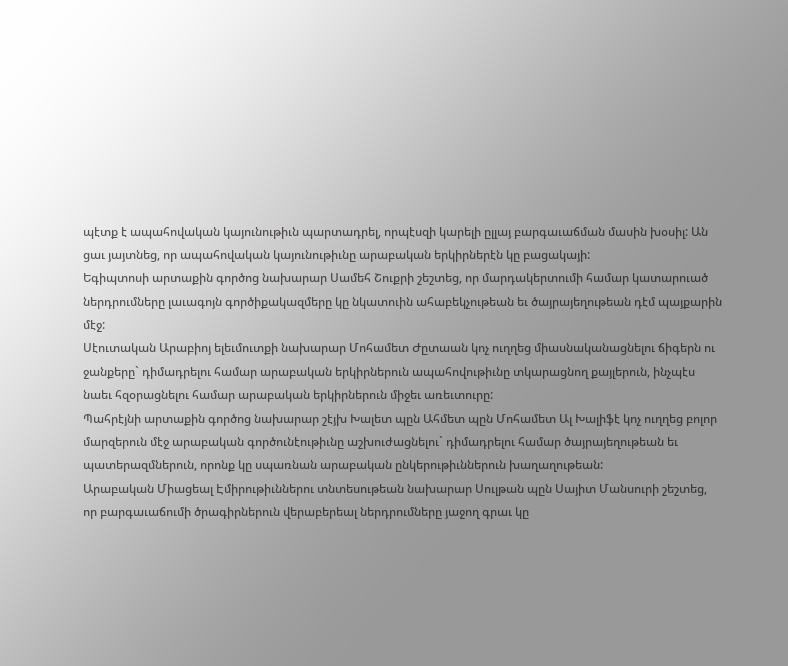պէտք է ապահովական կայունութիւն պարտադրել, որպէսզի կարելի ըլլայ բարգաւաճման մասին խօսիլ: Ան ցաւ յայտնեց, որ ապահովական կայունութիւնը արաբական երկիրներէն կը բացակայի:
Եգիպտոսի արտաքին գործոց նախարար Սամեհ Շուքրի շեշտեց, որ մարդակերտումի համար կատարուած ներդրումները լաւագոյն գործիքակազմերը կը նկատուին ահաբեկչութեան եւ ծայրայեղութեան դէմ պայքարին մէջ:
Սէուտական Արաբիոյ ելեւմուտքի նախարար Մոհամետ Ժըտաան կոչ ուղղեց միասնականացնելու ճիգերն ու ջանքերը` դիմադրելու համար արաբական երկիրներուն ապահովութիւնը տկարացնող քայլերուն, ինչպէս նաեւ հզօրացնելու համար արաբական երկիրներուն միջեւ առեւտուրը:
Պահրէյնի արտաքին գործոց նախարար շէյխ Խալետ պըն Ահմետ պըն Մոհամետ Ալ Խալիֆէ կոչ ուղղեց բոլոր մարզերուն մէջ արաբական գործունէութիւնը աշխուժացնելու` դիմադրելու համար ծայրայեղութեան եւ պատերազմներուն, որոնք կը սպառնան արաբական ընկերութիւններուն խաղաղութեան:
Արաբական Միացեալ Էմիրութիւններու տնտեսութեան նախարար Սուլթան պըն Սայիտ Մանսուրի շեշտեց, որ բարգաւաճումի ծրագիրներուն վերաբերեալ ներդրումները յաջող գրաւ կը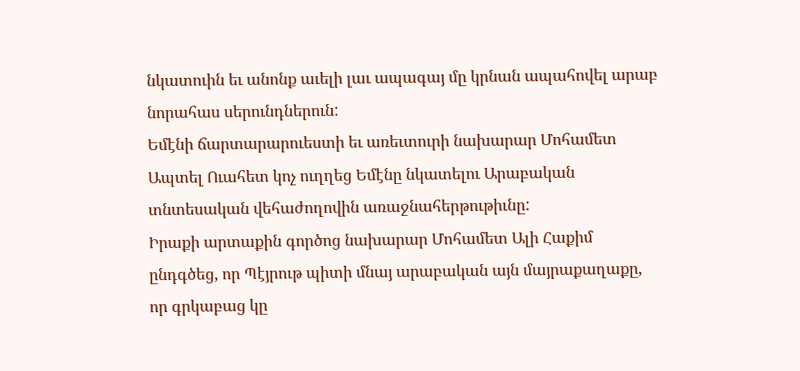նկատուին եւ անոնք աւելի լաւ ապագայ մը կրնան ապահովել արաբ նորահաս սերունդներուն:
Եմէնի ճարտարարուեստի եւ առեւտուրի նախարար Մոհամետ Ապտել Ուահետ կոչ ուղղեց Եմէնը նկատելու Արաբական տնտեսական վեհաժողովին առաջնահերթութիւնը:
Իրաքի արտաքին գործոց նախարար Մոհամետ Ալի Հաքիմ ընդգծեց, որ Պէյրութ պիտի մնայ արաբական այն մայրաքաղաքը, որ գրկաբաց կը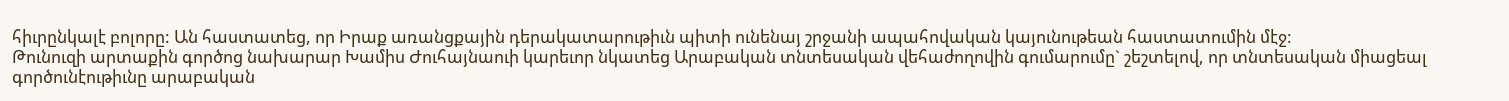հիւրընկալէ բոլորը: Ան հաստատեց, որ Իրաք առանցքային դերակատարութիւն պիտի ունենայ շրջանի ապահովական կայունութեան հաստատումին մէջ:
Թունուզի արտաքին գործոց նախարար Խամիս Ժուհայնաուի կարեւոր նկատեց Արաբական տնտեսական վեհաժողովին գումարումը` շեշտելով, որ տնտեսական միացեալ գործունէութիւնը արաբական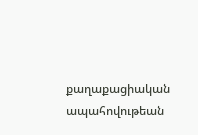քաղաքացիական ապահովութեան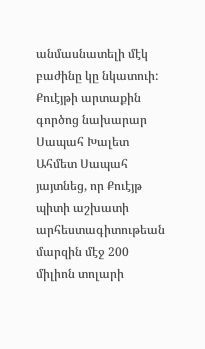անմասնատելի մէկ բաժինը կը նկատուի:
Քուէյթի արտաքին գործոց նախարար Սապահ Խալետ Ահմետ Սապահ յայտնեց, որ Քուէյթ պիտի աշխատի արհեստագիտութեան մարզին մէջ 200 միլիոն տոլարի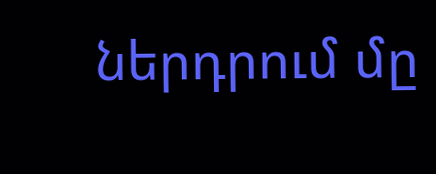ներդրում մը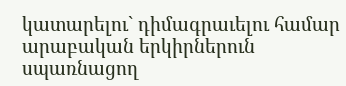կատարելու` դիմագրաւելու համար արաբական երկիրներուն սպառնացող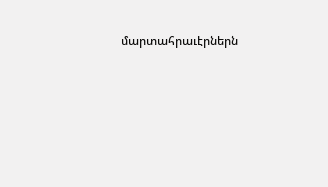մարտահրաւէրներն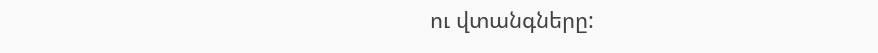ու վտանգները: